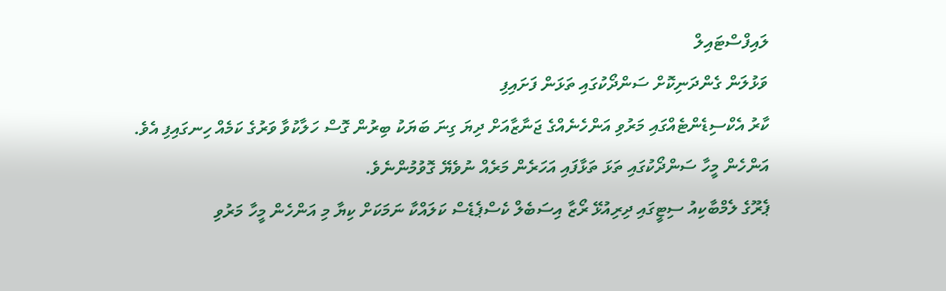ލައިފްސްޓައިލް
ވަޅުލަން ގެންދަނިކޮށް ސަންދޯކުގައި ތަޅަން ފަށައިފި
ކާރު އެކްސިޑެންޓެއްގައި މަރުވި އަންހެނެއްގެ ޖަނާޒާއަށް ދިޔަ ގިނަ ބަޔަކު ބިރުން ގޮސް ހަލާކުވާ ވަރުގެ ކަމެއް ހިނގައިފި އެވެ.
އަންހެން މީހާ ސަންދޯކުގައި ތަޅަ ތަޅާފައި އަހަރެން މަރެއް ނުވެޔޭ ގޮވުމުންނެވެ.
ޕެރޫގެ ލެމްބާކިއު ސިޓީގައި ދިރިއުޅޭ ރޯޒާ އިސަބެލް ކެސްޕެޑެސް ކަލައްކާ ނަމަކަށް ކިޔާ މި އަންހެން މީހާ މަރުވި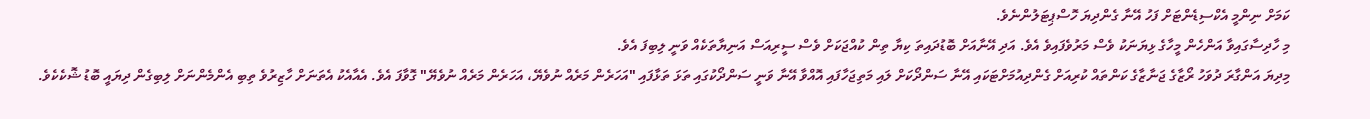ކަމަށް ނިންމީ އެކްސިޑެންޓަށް ފަހު އޭނާ ގެންދިޔަ ހޮސްޕިޓަލުންނެވެ.
މި ހާދިސާގައިވާ އަންހެން މީހާގެ ޅިޔަނަކު ވެސް މަރުވެފައިވެ އެވެ. އަދި އޭނާއަށް ބޮޑުދައިތަ ކިޔާ ތިން ކުއްޖަކަށް ވެސް ސީރިއަސް އަނިޔާތަކެއް ވަނީ ލިބިފަ އެވެ.
މިދިޔަ އަންގާރަ ދުވަހު ރޯޒާގެ ޖަނާޒާގެ ކަންތައް ކުރިއަށް ގެންދިއުމަށްޓަކައި އޭނާ ސަންދޯކަށް ލައި މަތިޖަހާފައި އޮއްވާ އޭނާ ވަނީ ސަންދޯކުގައި ތަޅަ ތަޅާފައި "އަހަރެން މަރެއް ނުވެޔޭ، އަހަރެން މަރެއް ނުވެޔޭ" ގޮވާފަ އެވެ. އެއާއެކު އެތަނަށް ހާޒިރުވެ ތިބި އެންމެންނަށް ލިބިގެން ދިޔައީ ބޮޑު ޝޮކެކެވެ.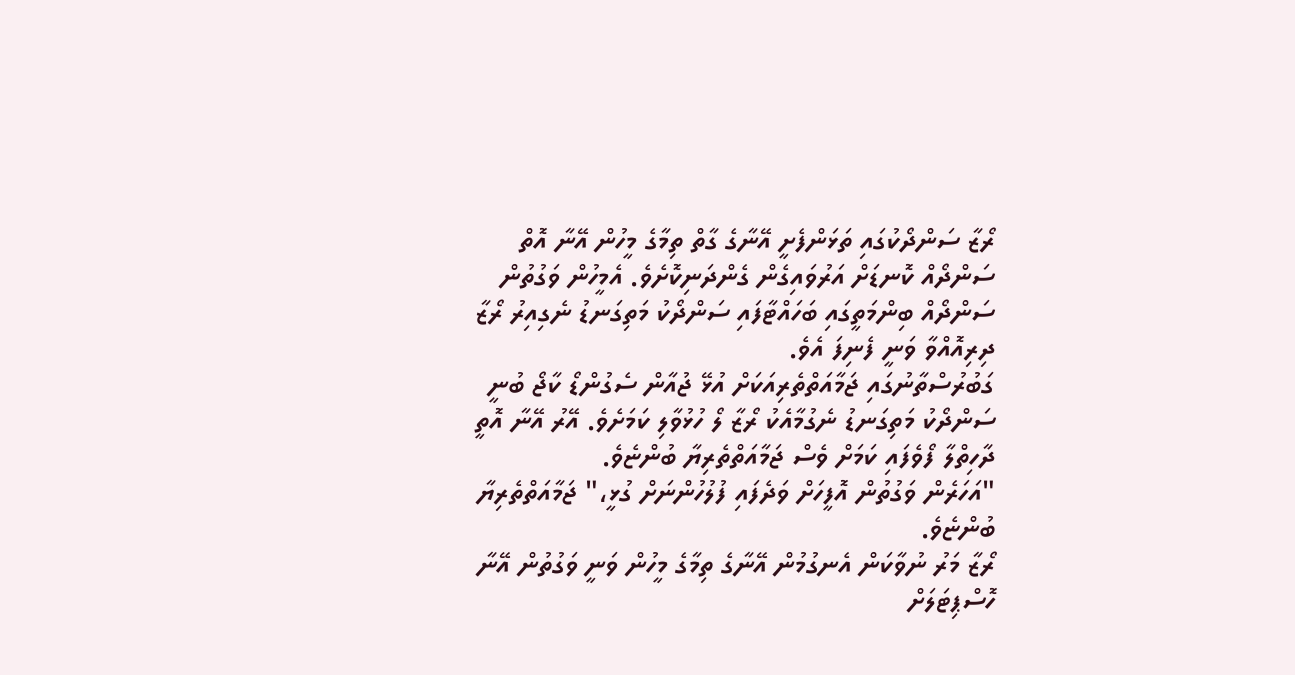ރޯޒާ ސަންދޯކުގައި ތަޅަންފެށީ އޭނާގެ ގާތް ތިމާގެ މީހުން އޭނާ އޮތް ސަންދޯއް ކޮނޑަށް އަރުވައިގެން ގެންދަނިކޮށެވެ. އެމީހުން ވަގުތުން ސަންދޯއް ބިންމަތީގައި ބަހައްޓާފައި ސަންދޯކު މަތިގަނޑު ނެގިއިރު ރޯޒާ ދިރިއޮއްވާ ވަނީ ފެނިފަ އެވެ.
ގަބުރުސްތާނުގައި ޖަމާއަތްތެރިއަކަށް އުޅޭ ޖުއާން ސެގުންޑޯ ކާޖޯ ބުނީ ސަންދޯކު މަތިގަނޑު ނެގުމާއެކު ރޯޒާ ލޯ ހުޅުވާލި ކަމަށެވެ. އޭރު އޭނާ އޮތީ ދާހިތްލާ ފޯވެފައި ކަމަށް ވެސް ޖަމާއަތްތެރިޔާ ބުންޏެވެ.
"އަހަރެން ވަގުތުން އޮފީހަށް ވަދެފައި ފުލުހުންނަށް ގުޅީ،" ޖަމާއަތްތެރިޔާ ބުންޏެވެ.
ރޯޒާ މަރު ނުވާކަން އެނގުމުން އޭނާގެ ތިމާގެ މީހުން ވަނީ ވަގުތުން އޭނާ ހޮސްޕިޓަލަށް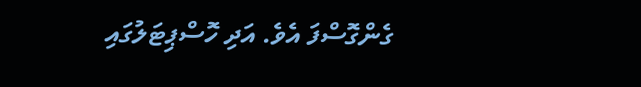ގެންގޮސްފަ އެވެ. އަދި ހޮސްޕިޓަލުގައި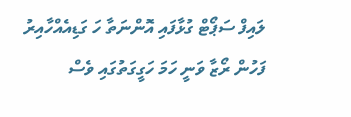ލައިފް ސަޕޯޓް ގުޅާފައި އޮންނަތާ ހަ ގަޑިއެއްހާއިރު ފަހުން ރޯޒާ ވަނީ ހަމަ ހަގީގަތުގައި ވެސް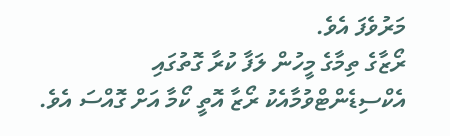މަރުވެފަ އެވެ.
ރޯޒާގެ ތިމާގެ މީހުން ލަފާ ކުރާ ގޮތުގައި އެކްސިޑެންޓްވުމާއެކު ރޯޒާ އޮތީ ކޯމާ އަށް ގޮއްސަ އެވެ.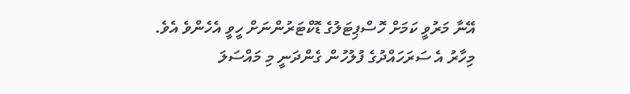އޭނާ މަރުވީ ކަމަށް ހޮސްޕިޓަލުގެ ޑޮކްޓަރުންނަށް ހީވީ އެހެންވެ އެވެ.
މިހާރު އެ ސަރަހައްދުގެ ފުލުހުން ގެންދަނީ މި މައްސަލަ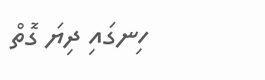ހިނގައި ދިޔަ ގޮތް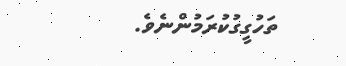ތަހުގީގުކުރަމުންނެވެ.